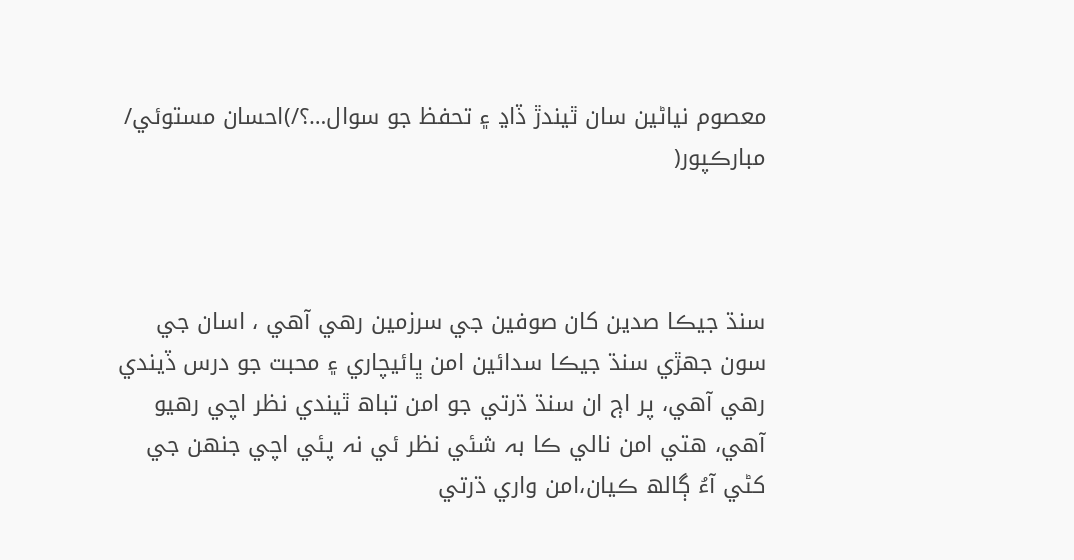معصوم نياڻين سان ٿيندڙ ڏاڍ ۽ تحفظ جو سوال…؟/)احسان مستوئي/ مبارڪپور(



سنڌ جيڪا صدين کان صوفين جي سرزمين رهي آهي ، اسان جي سون جهڙي سنڌ جيڪا سدائين امن ڀائيچاري ۽ محبت جو درس ڏيندي رهي آهي، پر اڄ ان سنڌ ڌرتي جو امن تباھ ٿيندي نظر اچي رهيو آهي، هتي امن نالي ڪا بہ شئي نظر ئي نہ پئي اچي جنهن جي کڻي آءُ ڳالھ ڪيان،امن واري ڌرتي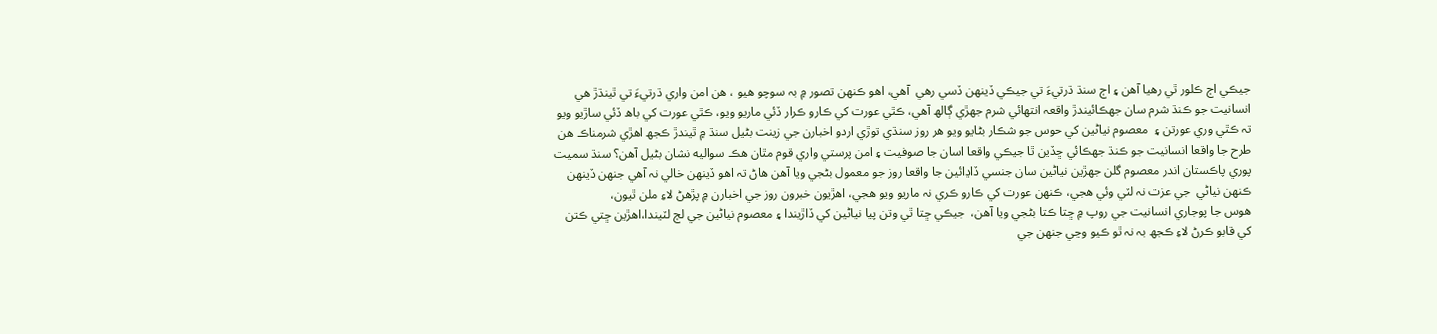جيڪي اڄ ڪلور ٿي رهيا آهن ۽ اڄ سنڌ ڌرتيءَ تي جيڪي ڏينهن ڏسي رهي  آهي، اهو ڪنهن تصور ۾ بہ سوچو هيو ، هن امن واري ڌرتيءَ تي ٿينڌڙ هي انسانيت جو ڪنڌ شرم سان جهڪائيندڙ واقعہ انتھائي شرم جھڙي ڳالھ آھي، ڪٿي عورت کي ڪارو ڪرار ڏئي ماريو ويو، ڪٿي عورت کي باھ ڏئي ساڙيو ويو تہ ڪٿي وري عورتن ۽  معصوم نياڻين کي حوس جو شڪار بڻايو ويو هر روز سنڌي توڙي اردو اخبارن جي زينت بڻيل سنڌ ۾ ٿيندڙ ڪجھ اھڙي شرمناڪ هن طرح جا واقعا انسانيت جو ڪنڌ جھڪائي ڇڏين ٿا جيڪي واقعا اسان جا صوفيت ۽ امن پرستي واري قوم مٿان هڪ سواليه نشان بڻيل آهن؟ سنڌ سميت پوري پاڪستان اندر معصوم گلن جهڙين نياڻين سان جنسي ڏاڍائين جا واقعا روز جو معمول بڻجي ويا آهن هاڻ تہ اهو ڏينهن خالي نہ آهي جنهن ڏينهن ڪنهن نياڻي  جي عزت نہ لٽي وئي هجي، ڪنهن عورت کي ڪارو ڪري نہ ماريو ويو هجي، اهڙيون خبرون روز جي اخبارن ۾ پڙهڻ لاءِ ملن ٿيون،
هوس جا پوجاري انسانيت جي روپ ۾ ڇتا ڪتا بڻجي ويا آهن،  جيڪي ڇتا ٿي وتن پيا نياڻين کي ڏاڙيندا ۽ معصوم نياڻين جي لڄ لٽيندا،اهڙين ڇتي ڪتن کي قابو ڪرڻ لاءِ ڪجھ بہ نہ ٿو ڪيو وڃي جنهن جي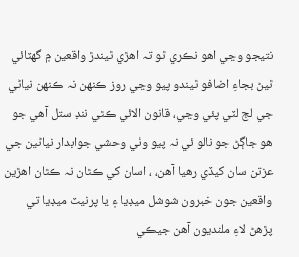نتيجو وڃي اهو نڪري ٿو تہ اهڙي ٿيندڙ واقعين ۾ گهٽائي ٿيڻ بجاءِ اضافو ٿيندو پيو وڃي روز ڪنهن نہ ڪنهن نياڻي جي لڄ لٽي پئي وڃي، قانون الائي ڪٿي ننڊ ستل آهي جو هو جاڳڻ جو نالو ئي نہ پيو وٺي وحشي جوابدار نياڻين جي عزتن سان کيڏي رهيا آهن، ، اسان کي ڪٿان نہ ڪٿان اهڙين واقعين جون خبرون شوشل ميڊيا ۽ يا پرنيٽ ميڊيا تي پڙهڻ لاءِ ملنديون آهن جيڪي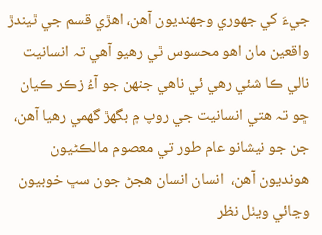جيءَ کي جهوري وجهنديون آهن، اهڙي قسم جي ٿيندڙ واقعين مان اهو محسوس ٿي رهيو آهي تہ انسانيت نالي ڪا شئي رهي ئي ناهي جنهن جو آءُ زڪر ڪيان ڇو تہ هتي انسانيت جي روپ ۾ بگهڙ گهمي رهيا آهن، جن جو نيشانو عام طور تي معصوم مالڪڻيون هونديون آهن،  انسان انسان هجڻ جون سڀ خوبيون  وڃائي ويٺل نظر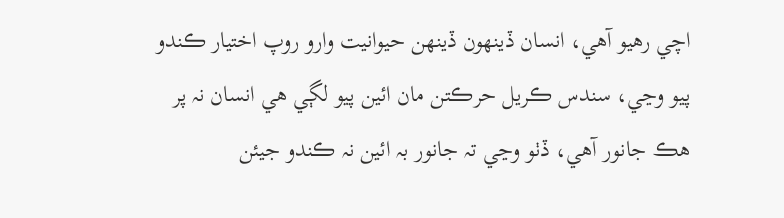اچي رهيو آهي، انسان ڏينهون ڏينهن حيوانيت وارو روپ اختيار ڪندو پيو وڃي، سندس ڪريل حرڪتن مان ائين پيو لڳي هي انسان نہ پر هڪ جانور آهي، ڏٺو وڃي تہ جانور بہ ائين نہ ڪندو جيئن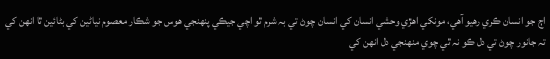اڄ جو انسان ڪري رهيو آهي، مونکي اهڙي وحشي انسان کي انسان چوڻ تي بہ شرم ٿو اچي جيڪي پنهنجي هوس جو شڪار معصوم نياڻين کي بڻائين ٿا انهن کي تہ جانور چوڻ تي دل ڪو نہ ٿي چوي منهنجي دل انهن کي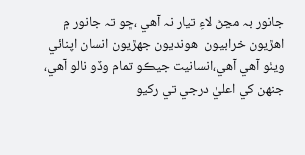جانور بہ مڃڻ لاءِ تيار نہ آهي ،ڇو تہ جانور ۾ اهڙيون خرابيون  هونديون جهڙيون انسان اپنائي ويٺو آهي آهي،انسانيت جيڪو تمام وڏو نالو آهي، جنهن کي اعليٰ درجي تي رکيو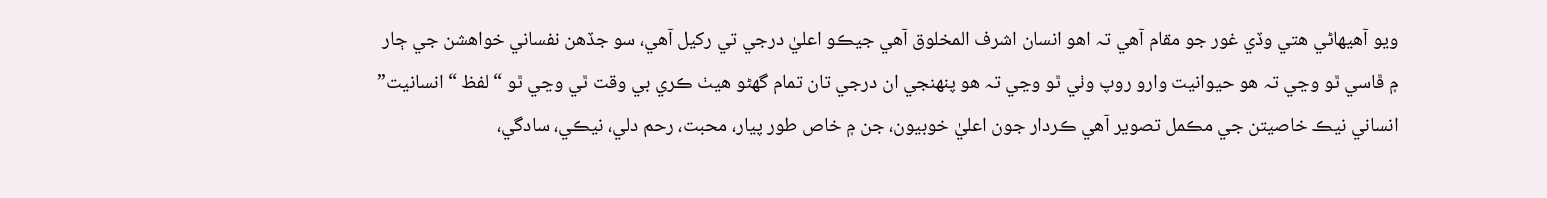ويو آهيهاڻي هتي وڏي غور جو مقام آهي تہ اهو انسان اشرف المخلوق آهي جيڪو اعليٰ درجي تي رکيل آهي، سو جڏهن نفساني خواهشن جي ڄار ۾ ڦاسي ٿو وڃي تہ هو حيوانيت وارو روپ وٺي ٿو وڃي تہ هو پنهنجي ان درجي تان تمام گهڻو هيٺ ڪري بي وقت ٿي وڃي ٿو “ لفظ “ انسانيت” انساني نيڪ خاصيتن جي مڪمل تصوير آهي ڪردار جون اعليٰ خوبيون، جن ۾ خاص طور پيار، محبت، رحم دلي، نيڪي، سادگي،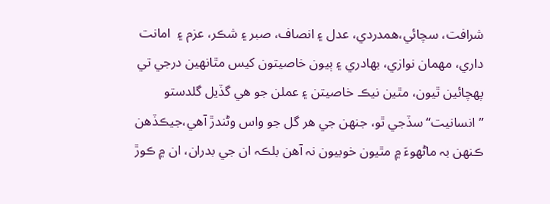شرافت، سچائي،همدردي، عدل ۽ انصاف، صبر ۽ شڪر، عزم ۽  امانت داري، مهمان نوازي، بهادري ۽ ٻيون خاصيتون کيس مٿانهين درجي تي پهچائين ٿيون، مٿين نيڪ خاصيتن ۽ عملن جو هي گڏيل گلدستو ”انسانيت“ سڏجي ٿو، جنهن جي هر گل جو واس وڻندڙ آهي،جيڪڏهن ڪنهن بہ ماڻهوءَ ۾ مٿيون خوبيون نہ آهن بلڪہ ان جي بدران، ان ۾ ڪوڙ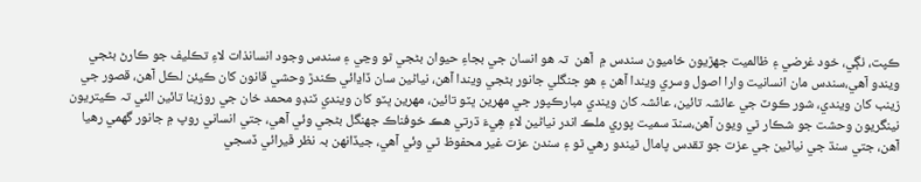ڪپت، ٺڳي، خود غرضي ۽ ظالميت جهڙيون خاميون سندس ۾  آهن  تہ هو انسان جي بجاءِ حيوان بڻجي ٿو وڃي ۽ سندس وجود انسانذات لاءِ تڪليف جو ڪارڻ بڻجي ويندو آهي،سندس مان انسانيت وارا اصول وسري ويندا آهن ۽ هو جنگلي جانور بڻجي ويندا آهن، نياڻين سان ڏاڍائي ڪندڙ وحشي قانون کان ڪيئن لڪل آهن، قصور جي زينب کان ويندي، شور ڪوٽ جي عائشہ تائين، عائشہ کان ويندي مبارڪپور جي مهرين ڀٽو تائين، مهرين ڀٽو کان ويندي ٽنڊو محمد خان جي روزينا تائين الئي تہ ڪيتريون نينگريون وحشت جو شڪار ٿي ويون آهن،سنڌ سميت پوري ملڪ اندر نياڻين لاءِ هِيءَ ڌرتي هڪ خوفناڪ جهنگل بڻجي وئي آهي، جتي انساني روپ ۾ جانور گهمي رهيا آهن، جتي سنڌ جي نياڻين جي عزت جو تقدس پامال ٿيندو رهي ٿو ۽ سندن عزت غير محفوظ ٿي وئي آهي، جيڏانهن بہ نظر ڦيرائي ڏسجي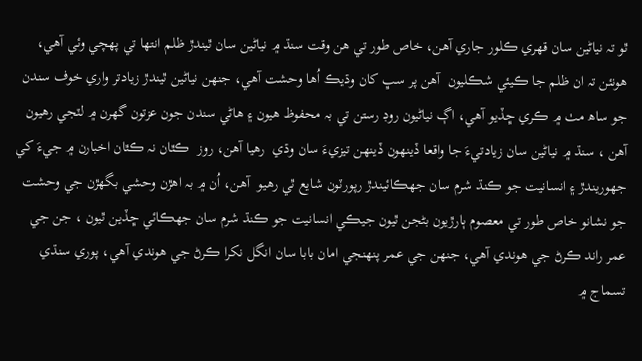ٿو تہ نياڻين سان قهري ڪلور جاري آهن، خاص طور تي هن وقت سنڌ ۾ نياڻين سان ٿيندڙ ظلم انتها تي پهچي وئي آهي، هونئن تہ ان ظلم جا ڪيئي شڪليون  آهن پر سڀ کان وڌيڪ اُها وحشت آهي، جنهن نياڻين ٿيندڙ زيادتر واري خوف سندن جو ساھ مٺ ۾ ڪري ڇڏيو آهي، اڳ نياڻيون روڊ رستن تي بہ محفوظ هيون ۽ هاڻي سندن جون عزتون گهرن ۾ لٽجي رهيون آهن ، سنڌ ۾ نياڻين سان زيادتيءَ جا واقعا ڏينهون ڏينهن تيزيءَ سان وڌي  رهيا آهن، روز  ڪٿان نہ ڪٿان اخبارن ۾ جيءَ کي جهوريندڙ ۽ انسانيت جو ڪنڌ شرم سان جهڪائيندڙ رپورٽون شايع ٿي رهيو  آهن، اُن ۾ بہ اهڙن وحشي بگهڙن جي وحشت جو نشانو خاص طور تي معصوم ٻارڙيون بڻجن ٿيون جيڪي انسانيت جو ڪنڌ شرم سان جهڪائي ڇڏين ٿيون ، جن جي عمر راند ڪرڻ جي هوندي آهي، جنهن جي عمر پنهنجي امان بابا سان انگل نکرا ڪرڻ جي هوندي آهي، پوري سنڌي تسماج ۾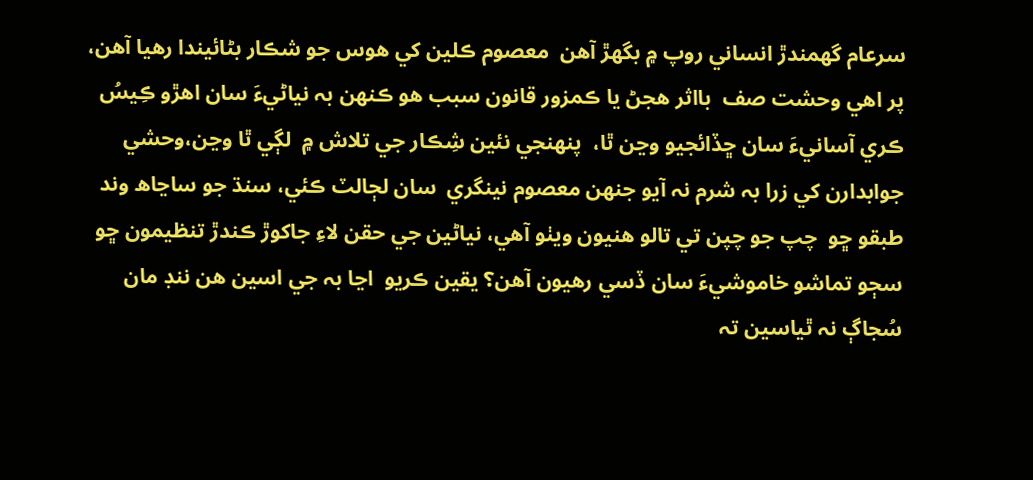سرعام گهمندڙ انساني روپ ۾ بگهڙ آهن  معصوم ڪلين کي هوس جو شڪار بڻائيندا رهيا آهن، پر اهي وحشت صف  بااثر هجڻ يا ڪمزور قانون سبب هو ڪنهن بہ نياڻيءَ سان اهڙو ڪِيسُ ڪري آسانيءَ سان ڇڏائجيو وڃن ٿا،  پنهنجي نئين شِڪار جي تلاش ۾  لڳي ٿا وڃن،وحشي جوابدارن کي زرا بہ شرم نہ آيو جنهن معصوم نينگري  سان لڄالٽ ڪئي، سنڌ جو ساڃاھ وند طبقو ڇو  چپ جو چپن تي تالو هنيون ويٺو آهي، نياڻين جي حقن لاءِ جاکوڙ ڪندڙ تنظيمون ڇو سڄو تماشو خاموشيءَ سان ڏسي رهيون آهن؟ يقين ڪريو  اڃا بہ جي اسين هن ننڊ مان سُجاڳ نہ ٿياسين تہ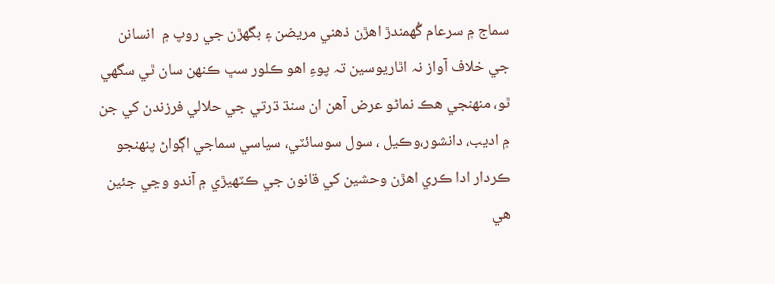سماج ۾ سرعام گُهمندڙ اهڙن ذهني مريضن ۽ بگهڙن جي روپ ۾  انسانن جي خلاف آواز نہ اٿاريوسين تہ پوءِ اهو ڪلور سڀ ڪنهن سان ٿي سگهي ٿو، منهنجي هڪ نماڻو عرض آهن ان سنڌ ڌرتي جي حلالي فرزندن کي جن ۾ اديب، دانشور،وڪيل ، سول سوسائٽي، سياسي سماجي اڳواڻ پنهنجو ڪردار ادا ڪري اهڙن وحشين کي قانون جي ڪٽهيڙي ۾ آندو وڃي جئين هي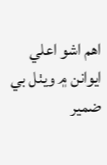اهم اشو اعلي ايوانن ۾ ويٺل بي ضمير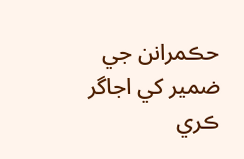حڪمرانن جي ضمير کي اجاگر ڪري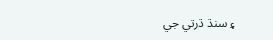۽ سنڌ ڌرتي جي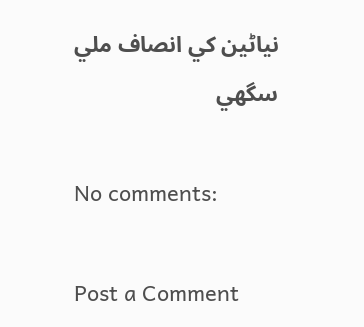نياڻين کي انصاف ملي سگهي

No comments:

Post a Comment